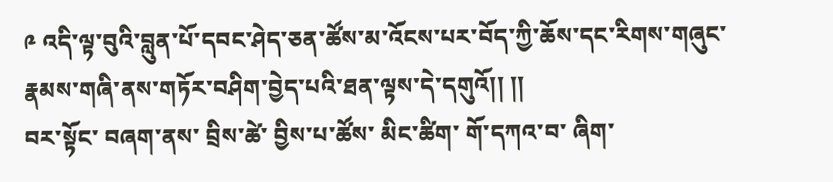༩ འདི་ལྟ་བུའི་བླུན་པོ་དབང་ཤེད་ཅན་ཚོས་མ་འོངས་པར་བོད་ཀྱི་ཆོས་དང་རིགས་གཞུང་རྣམས་གཞི་ནས་གཏོར་བཤིག་བྱེད་པའི་ཐན་ལྟས་དེ་དགུའོ།། །།
བར་སྟོང་ བཞག་ནས་ བྲིས་ཚེ་ བྱིས་པ་ཚོས་ མིང་ཚིག་ གོ་དཀའ་བ་ ཞིག་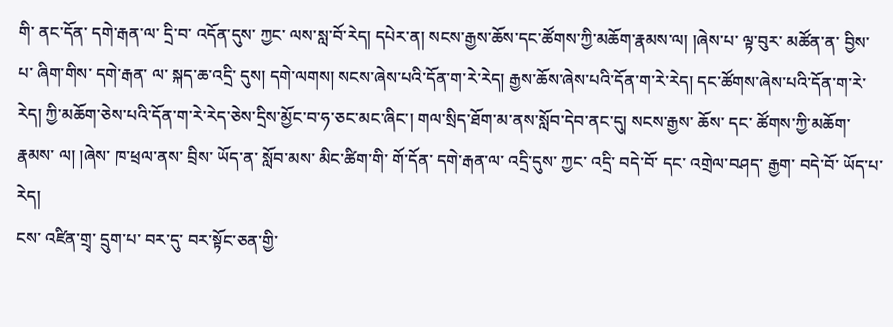གི་ ནང་དོན་ དགེ་རྒན་ལ་ དྲི་བ་ འདོན་དུས་ ཀྱང་ ལས་སླ་བོ་རེད། དཔེར་ན། སངས་རྒྱས་ཆོས་དང་ཚོགས་ཀྱི་མཆོག་རྣམས་ལ། །ཞེས་པ་ ལྟ་བུར་ མཚོན་ན་ བྱིས་པ་ ཞིག་གིས་ དགེ་རྒན་ ལ་ སྐད་ཆ་འདྲི་ དུས། དགེ་ལགས། སངས་ཞེས་པའི་དོན་ག་རེ་རེད། རྒྱས་ཆོས་ཞེས་པའི་དོན་ག་རེ་རེད། དང་ཚོགས་ཞེས་པའི་དོན་ག་རེ་རེད། ཀྱི་མཆོག་ཅེས་པའི་དོན་ག་རེ་རེད་ཅེས་དྲིས་མྱོང་བ་ཧ་ཅང་མང་ཞིང་། གལ་སྲིད་ཐོག་མ་ནས་སློབ་དེབ་ནང་དུ། སངས་རྒྱས་ ཆོས་ དང་ ཚོགས་ཀྱི་མཆོག་ རྣམས་ ལ། །ཞེས་ ཁ་ཕྲལ་ནས་ བྲིས་ ཡོད་ན་ སློབ་མས་ མིང་ཚིག་གི་ གོ་དོན་ དགེ་རྒན་ལ་ འདྲི་དུས་ ཀྱང་ འདྲི་ བདེ་བོ་ དང་ འགྲེལ་བཤད་ རྒྱག་ བདེ་བོ་ ཡོད་པ་རེད།
ངས་ འཛིན་གྲྭ་ དྲུག་པ་ བར་དུ་ བར་སྟོང་ཅན་གྱི་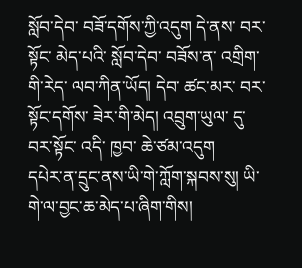སློབ་དེབ་ བཟོ་དགོས་ཀྱི་འདུག དེ་ནས་ བར་སྟོང་ མེད་པའི་ སློབ་དེབ་ བཟོས་ན་ འགྲིག་གི་རེད་ ལབ་ཀིན་ཡོད། དེབ་ ཚང་མར་ བར་སྟོང་དགོས་ ཟེར་གི་མེད། འབྲུག་ཡུལ་ དུ་ བར་སྟོང་ འདི་ ཁྱབ་ ཆེ་ཙམ་འདུག
དཔེར་ན་དྲུང་ནས་ཡི་གེ་ཀློག་སྐབས་སུ། ཡི་གེ་ལ་བྱང་ཆ་མེད་པ་ཞིག་གིས།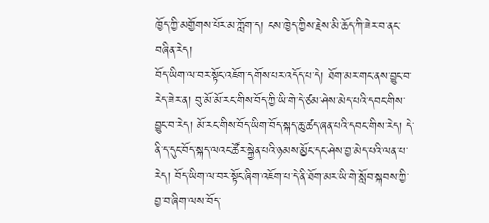ཁྱོད་ཀྱི་མགྱོགས་པོར་མ་ཀློག་ད། ངས་ཁྱེད་ཀྱིས་རྗེས་མི་ཆོད་ཀི་ཟེར་བ་ནང་བཞིན་རེད།
བོད་ཡིག་ལ་བར་སྟོང་འཇོག་དགོས་པར་འདོད་པ་དེ། ཐོག་མར་གང་ནས་བྱུང་བ་རེད་ཟེར་ན། བུ་མོ་མོ་རང་གིས་བོད་ཀྱི་ཡི་གེ་དེ་ཙམ་ཤེས་མེད་པའི་དབང་གིས་བྱུང་བ་རེད། མོ་རང་གིས་བོད་ཡིག་བོད་སྐད་ཆུ་ཚད་ཞན་པའི་དབང་གིས་རེད། དེ་ནི་ད་དུང་བོད་སྐད་ལའང་ཚོར་སྐྱེན་པའི་ཉམས་མྱོང་དང་ཤེས་བྱ་མེད་པའི་ལན་པ་རེད། བོད་ཡིག་ལ་བར་སྟོང་ཞིག་འཇོག་པ་དེ་ནི་ཐོག་མར་ཡི་གེ་སློབ་སྐབས་ཀྱི་བྱ་བ་ཞིག་ལས་བོད་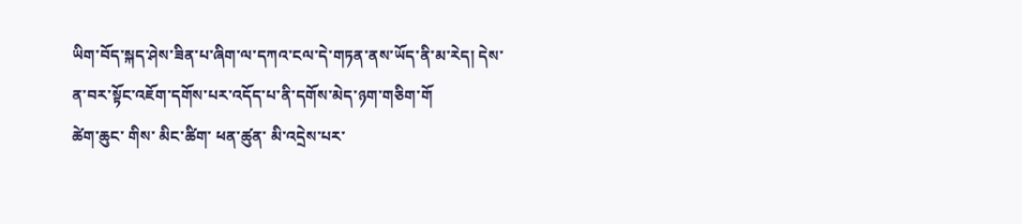ཡིག་བོད་སྐད་ཤེས་ཟིན་པ་ཞིག་ལ་དཀའ་ངལ་དེ་གཏན་ནས་ཡོད་ནི་མ་རེད། དེས་ན་བར་སྟོང་འཇོག་དགོས་པར་འདོད་པ་ནི་དགོས་མེད་ཉག་གཅིག་གོ
ཚེག་ཆུང་ གིས་ མིང་ཚིག་ ཕན་ཚུན་ མི་འདྲེས་པར་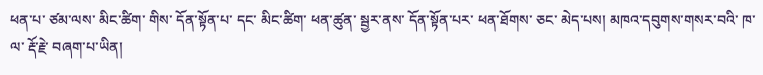ཕན་པ་ ཙམ་ལས་ མིང་ཚིག་ གིས་ དོན་སྟོན་པ་ དང་ མིང་ཚིག་ ཕན་ཚུན་ སྦྱར་ནས་ དོན་སྟོན་པར་ ཕན་ཐོགས་ ཅང་ མེད་པས། མཁའ་དབུགས་གསར་བའི་ ཁ་ ལ་ རྡོ་རྗེ་ བཞག་པ་ཡིན།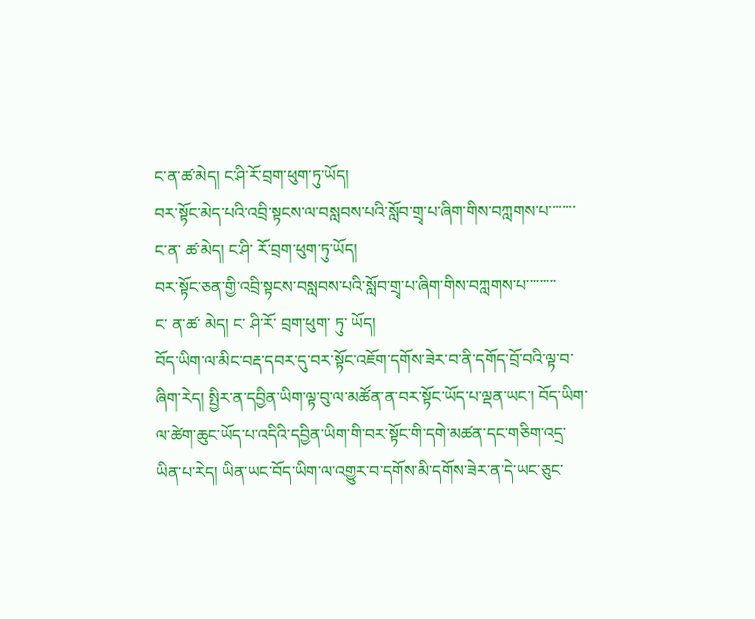ང་ན་ཚ་མེད། ང་ཤི་རོ་བྲག་ཕུག་ཏུ་ཡོད།
བར་སྟོང་མེད་པའི་འབྲི་སྟངས་ལ་བསླབས་པའི་སློབ་གྲྭ་པ་ཞིག་གིས་བཀླགས་པ་་་་་་་་
ང་ན་ ཚ་མེད། ང་ཤི་ རོ་བྲག་ཕུག་ཏུ་ཡོད།
བར་སྟོང་ཅན་གྱི་འབྲི་སྟངས་བསླབས་པའི་སློབ་གྲྭ་པ་ཞིག་གིས་བཀླགས་པ་་་་་་་་་
ང་ ན་ཚ་ མེད། ང་ ཤི་རོ་ བྲག་ཕུག་ ཏུ་ ཡོད།
བོད་ཡིག་ལ་མིང་བརྡ་དབར་དུ་བར་སྟོང་འཇོག་དགོས་ཟེར་བ་ནི་དགོད་བྲོ་བའི་ལྟ་བ་ཞིག་རེད། སྤྱིར་ན་དབྱིན་ཡིག་ལྟ་བུ་ལ་མཚོན་ན་བར་སྟོང་ཡོད་པ་ལྡན་ཡང་། བོད་ཡིག་ལ་ཚེག་ཆུང་ཡོད་པ་འདིའི་དབྱིན་ཡིག་གི་བར་སྟོང་གི་དགེ་མཚན་དང་གཅིག་འདྲ་ཡིན་པ་རེད། ཡིན་ཡང་བོད་ཡིག་ལ་འགྱུར་བ་དགོས་མི་དགོས་ཟེར་ན་དེ་ཡང་ཅུང་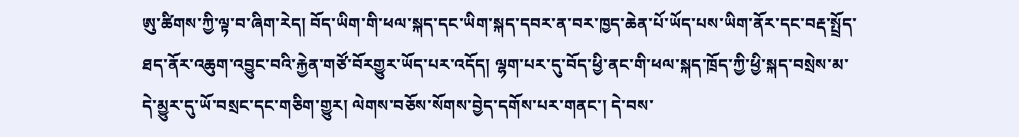ཨུ་ཚིགས་ཀྱི་ལྟ་བ་ཞིག་རེད། བོད་ཡིག་གི་ཕལ་སྐད་དང་ཡིག་སྐད་དབར་ན་བར་ཁྱད་ཆེན་པོ་ཡོད་པས་ཡིག་ནོར་དང་བརྡ་སྤྲོད་ཐད་ནོར་འཆུག་འབྱུང་བའི་རྐྱེན་གཙོ་བོརགྱུར་ཡོད་པར་འདོད། ལྷག་པར་དུ་བོད་ཕྱི་ནང་གི་ཕལ་སྐད་ཁྲོད་ཀྱི་ཕྱི་སྐད་བསྲེས་མ་དེ་མྱུར་དུ་ཡོ་བསྲང་དང་གཅིག་གྱུར། ལེགས་བཅོས་སོགས་བྱེད་དགོས་པར་གནང་། དེ་བས་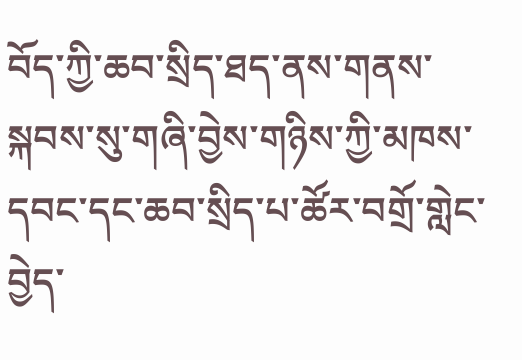བོད་ཀྱི་ཆབ་སྲིད་ཐད་ནས་གནས་སྐབས་སུ་གཞི་བྱེས་གཉིས་ཀྱི་མཁས་དབང་དང་ཆབ་སྲིད་པ་ཚོར་བགྲོ་གླེང་བྱེད་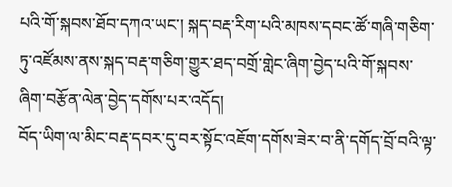པའི་གོ་སྐབས་ཐོབ་དཀའ་ཡང་། སྐད་བརྡ་རིག་པའི་མཁས་དབང་ཚོ་གཞི་གཅིག་ཏུ་འཛོམས་ནས་སྐད་བརྡ་གཅིག་གྱུར་ཐད་བགྲོ་གླེང་ཞིག་བྱེད་པའི་གོ་སྐབས་ཞིག་བརྩོན་ལེན་བྱེད་དགོས་པར་འདོད།
བོད་ཡིག་ལ་མིང་བརྡ་དབར་དུ་བར་སྟོང་འཇོག་དགོས་ཟེར་བ་ནི་དགོད་བྲོ་བའི་ལྟ་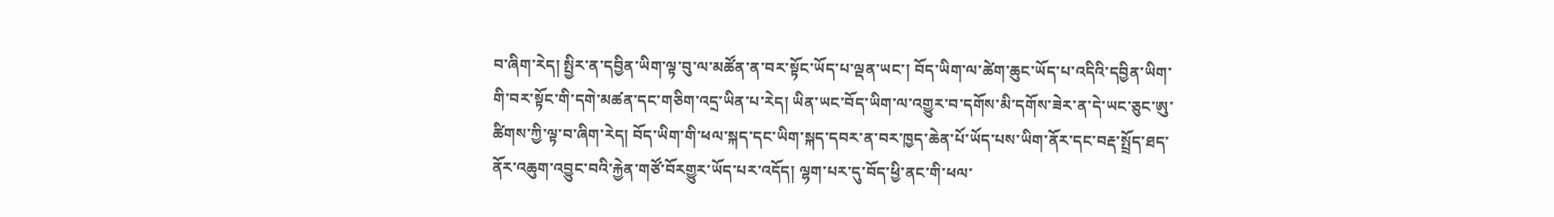བ་ཞིག་རེད། སྤྱིར་ན་དབྱིན་ཡིག་ལྟ་བུ་ལ་མཚོན་ན་བར་སྟོང་ཡོད་པ་ལྡན་ཡང་། བོད་ཡིག་ལ་ཚེག་ཆུང་ཡོད་པ་འདིའི་དབྱིན་ཡིག་གི་བར་སྟོང་གི་དགེ་མཚན་དང་གཅིག་འདྲ་ཡིན་པ་རེད། ཡིན་ཡང་བོད་ཡིག་ལ་འགྱུར་བ་དགོས་མི་དགོས་ཟེར་ན་དེ་ཡང་ཅུང་ཨུ་ཚིགས་ཀྱི་ལྟ་བ་ཞིག་རེད། བོད་ཡིག་གི་ཕལ་སྐད་དང་ཡིག་སྐད་དབར་ན་བར་ཁྱད་ཆེན་པོ་ཡོད་པས་ཡིག་ནོར་དང་བརྡ་སྤྲོད་ཐད་ནོར་འཆུག་འབྱུང་བའི་རྐྱེན་གཙོ་བོརགྱུར་ཡོད་པར་འདོད། ལྷག་པར་དུ་བོད་ཕྱི་ནང་གི་ཕལ་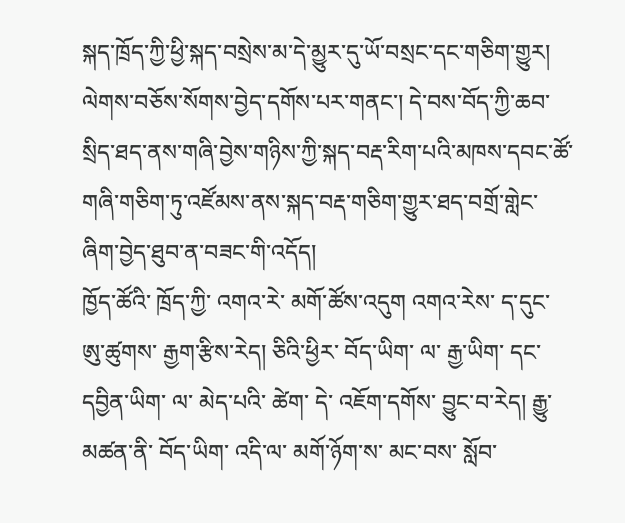སྐད་ཁྲོད་ཀྱི་ཕྱི་སྐད་བསྲེས་མ་དེ་མྱུར་དུ་ཡོ་བསྲང་དང་གཅིག་གྱུར། ལེགས་བཅོས་སོགས་བྱེད་དགོས་པར་གནང་། དེ་བས་བོད་ཀྱི་ཆབ་སྲིད་ཐད་ནས་གཞི་བྱེས་གཉིས་ཀྱི་སྐད་བརྡ་རིག་པའི་མཁས་དབང་ཚོ་གཞི་གཅིག་ཏུ་འཛོམས་ནས་སྐད་བརྡ་གཅིག་གྱུར་ཐད་བགྲོ་གླེང་ཞིག་བྱེད་ཐུབ་ན་བཟང་གི་འདོད།
ཁྱོད་ཚོའི་ ཁྲོད་ཀྱི་ འགའ་རེ་ མགོ་ཚོས་འདུག འགའ་རེས་ ད་དུང་ ཨུ་ཚུགས་ རྒྱག་རྩིས་རེད། ཅིའི་ཕྱིར་ བོད་ཡིག་ ལ་ རྒྱ་ཡིག་ དང་ དབྱིན་ཡིག་ ལ་ མེད་པའི་ ཚེག་ དེ་ འཇོག་དགོས་ བྱུང་བ་རེད། རྒྱུ་མཚན་ནི་ བོད་ཡིག་ འདི་ལ་ མགོ་ཉོག་ས་ མང་བས་ སློབ་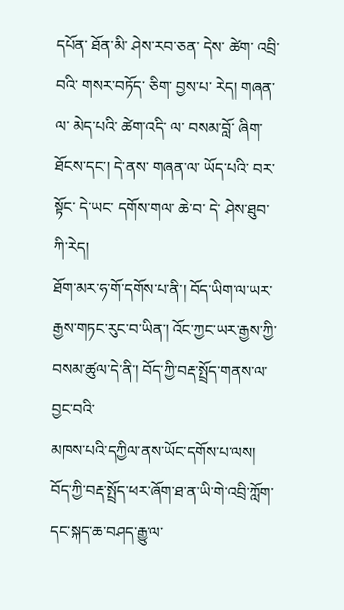དཔོན་ ཐོན་མི་ ཤེས་རབ་ཅན་ དེས་ ཚེག་ འབྲི་བའི་ གསར་བཏོད་ ཅིག་ བྱས་པ་ རེད། གཞན་ལ་ མེད་པའི་ ཚེག་འདི་ ལ་ བསམ་བློ་ ཞིག་ ཐོངས་དང་། དེ་ནས་ གཞན་ལ་ ཡོད་པའི་ བར་སྟོང་ དེ་ཡང་ དགོས་གལ་ ཆེ་བ་ དེ་ ཤེས་ཐུབ་ཀི་རེད།
ཐོག་མར་ཧ་གོ་དགོས་པ་ནི་། བོད་ཡིག་ལ་ཡར་རྒྱས་གཏང་རུང་བ་ཡིན་། འོང་ཀྱང་ཡར་རྒྱས་ཀྱི་བསམ་ཚུལ་དེ་ནི་། བོད་ཀྱི་བརྡ་སྤྲོད་གནས་ལ་བྱང་བའི་
མཁས་པའི་དཀྱིལ་ནས་ཡོང་དགོས་པ་ལས། བོད་ཀྱི་བརྡ་སྤྲོད་ཕར་ཞོག་ཐ་ན་ཡི་གེ་འབྲི་ཀློག་དང་སྐད་ཆ་བཤད་རྒྱུ་ལ་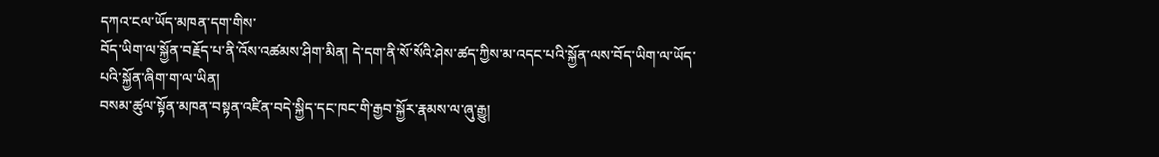དཀའ་ངལ་ཡོད་མཁན་དག་གིས་
བོད་ཡིག་ལ་སྐྱོན་བརྗོད་པ་ནི་འོས་འཚམས་ཤིག་མིན། དེ་དག་ནི་སོ་སོའི་ཤེས་ཚད་ཀྱིས་མ་འདང་པའི་སྐྱོན་ལས་བོད་ཡིག་ལ་ཡོད་པའི་སྐྱོན་ཞིག་ག་ལ་ཡིན།
བསམ་ཚུལ་སྟོན་མཁན་བསྟན་འཛིན་བདེ་སྐྱིད་དང་ཁང་གི་རྒྱབ་སྐྱོར་རྣམས་ལ་ཞུ་རྒྱུ།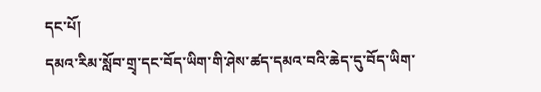དང་པོ།
དམའ་རིམ་སློབ་གྲྭ་དང་བོད་ཡིག་གི་ཤེས་ཚད་དམའ་བའི་ཆེད་དུ་བོད་ཡིག་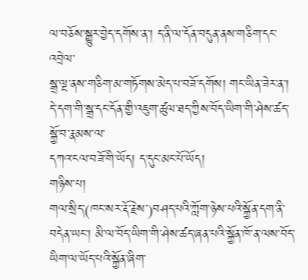ལ་བཅོས་སྒྱུར་བྱེད་དགོས་ན་། ད་ནི་ལ་དོན་བདུན་ནས་གཅིག་དང་འབྲེལ་
སྒྲ་ལྔ་ནས་གཅིག་མ་གཏོགས་མེད་པ་བཟོ་དགོས། གང་ཡིན་ཟེར་ན་། དེ་དག་གི་སྒྲ་དང་དོན་གྱི་འཇུག་ཚུལ་ཐད་ཀྱིས་བོད་ཡིག་གི་ཤེས་ཚད་སྐྱོ་བ་རྣམས་ལ་
དཀའ་ངལ་བཟོ་གི་ཡོད། ད་དུང་མང་པོ་ཡོད།
གཉིས་པ།
གལ་སྲིད་(ཁང་སར་རྡོ་རྗེས་)བཤད་པའི་ཀློག་ཉེས་པའི་སྐྱོན་དག་ནི་བདེན་ཡང་། མི་ལ་བོད་ཡིག་གི་ཤེས་ཚད་ཞན་པའི་སྐྱོན་ཁོ་ན་ལས་བོད་ཡིག་ལ་ཡོད་པའི་སྐྱོན་ཞིག་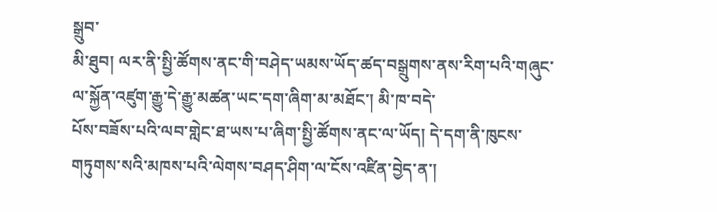སྒྲུབ་
མི་ཐུབ། ལར་ནི་སྤྱི་ཚོགས་ནང་གི་བཤེད་ཡམས་ཡོད་ཚད་བསྒྲུགས་ནས་རིག་པའི་གཞུང་ལ་སྐྱོན་འཛུག་རྒྱུ་དེ་རྒྱུ་མཚན་ཡང་དག་ཞིག་མ་མཐོང་། མི་ཁ་བདེ་
པོས་བཟོས་པའི་ལབ་གླེང་ཐ་ཡས་པ་ཞིག་སྤྱི་ཚོགས་ནང་ལ་ཡོད། དེ་དག་ནི་ཁུངས་གཏུགས་སའི་མཁས་པའི་ལེགས་བཤད་ཤིག་ལ་ངོས་འཛིན་བྱེད་ན་།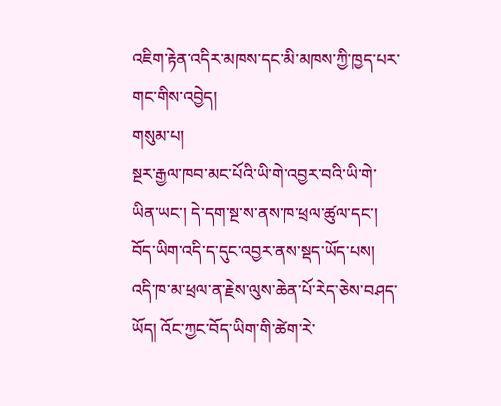འཇིག་རྟེན་འདིར་མཁས་དང་མི་མཁས་ཀྱི་ཁྱད་པར་གང་གིས་འབྱེད།
གསུམ་པ།
སྔར་རྒྱལ་ཁབ་མང་པོའི་ཡི་གེ་འབྱར་བའི་ཡི་གེ་ཡིན་ཡང་། དེ་དག་སྔ་ས་ནས་ཁ་ཕྲལ་ཚུལ་དང་། བོད་ཡིག་འདི་ད་དུང་འབྱར་ནས་སྡད་ཡོད་པས། འདི་ཁ་མ་ཕྲལ་ན་རྗེས་ལུས་ཆེན་པོ་རེད་ཅེས་བཤད་ཡོད། འོང་ཀྱང་བོད་ཡིག་གི་ཚེག་རེ་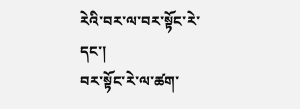རེའི་བར་ལ་བར་སྟོང་རེ་དང་།
བར་སྟོང་རེ་ལ་ཚག་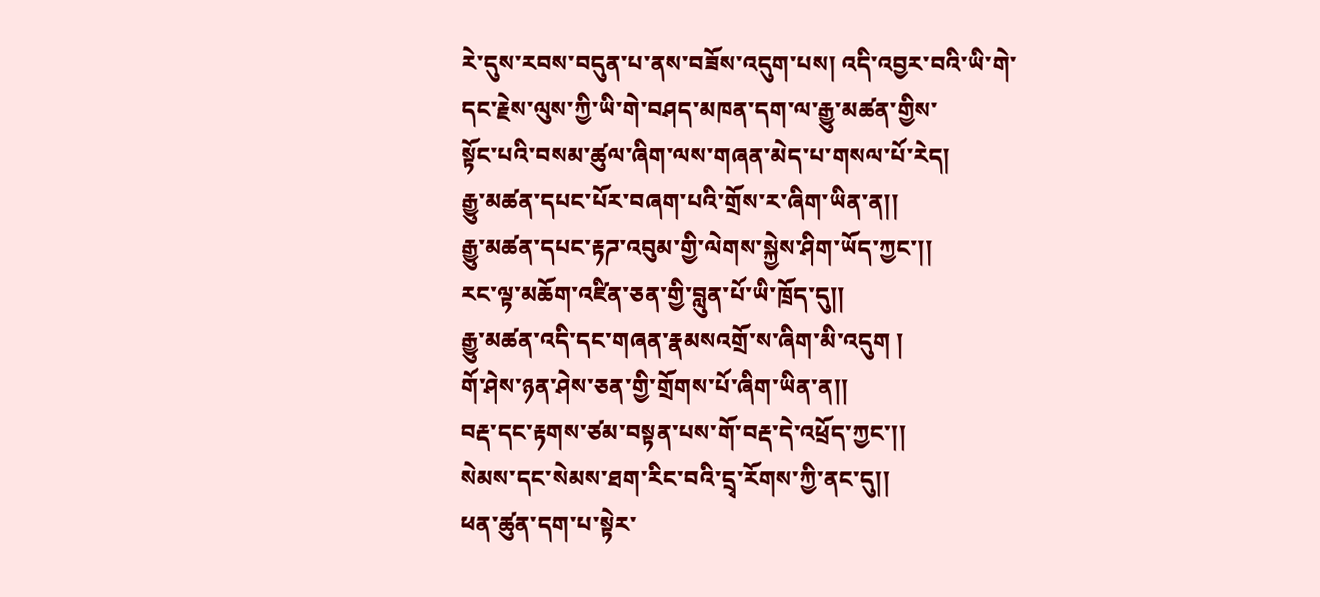རེ་དུས་རབས་བདུན་པ་ནས་བཟོས་འདུག་པས། འདི་འབྱར་བའི་ཡི་གེ་དང་རྗེས་ལུས་ཀྱི་ཡི་གེ་བཤད་མཁན་དག་ལ་རྒྱུ་མཚན་གྱིས་
སྟོང་པའི་བསམ་ཚུལ་ཞིག་ལས་གཞན་མེད་པ་གསལ་པོ་རེད།
རྒྱུ་མཚན་དཔང་པོར་བཞག་པའི་གྲོས་ར་ཞིག་ཡིན་ན།།
རྒྱུ་མཚན་དཔང་རྟཌ་འབུམ་གྱི་ལེགས་སྐྱེས་ཤིག་ཡོད་ཀྱང་།།
རང་ལྟ་མཆོག་འཛིན་ཅན་གྱི་བླུན་པོ་ཡི་ཁྲོད་དུ།།
རྒྱུ་མཚན་འདི་དང་གཞན་རྣམསའགྲོ་ས་ཞིག་མི་འདུག །
གོ་ཤེས་ཉན་ཤེས་ཅན་གྱི་གྲོགས་པོ་ཞིག་ཡིན་ན།།
བརྡ་དང་རྟགས་ཙམ་བསྟན་པས་གོ་བརྡ་དེ་འཕྲོད་ཀྱང་།།
སེམས་དང་སེམས་ཐག་རིང་བའི་དྲྭ་རོགས་ཀྱི་ནང་དུ།།
ཕན་ཚུན་དག་པ་སྟེར་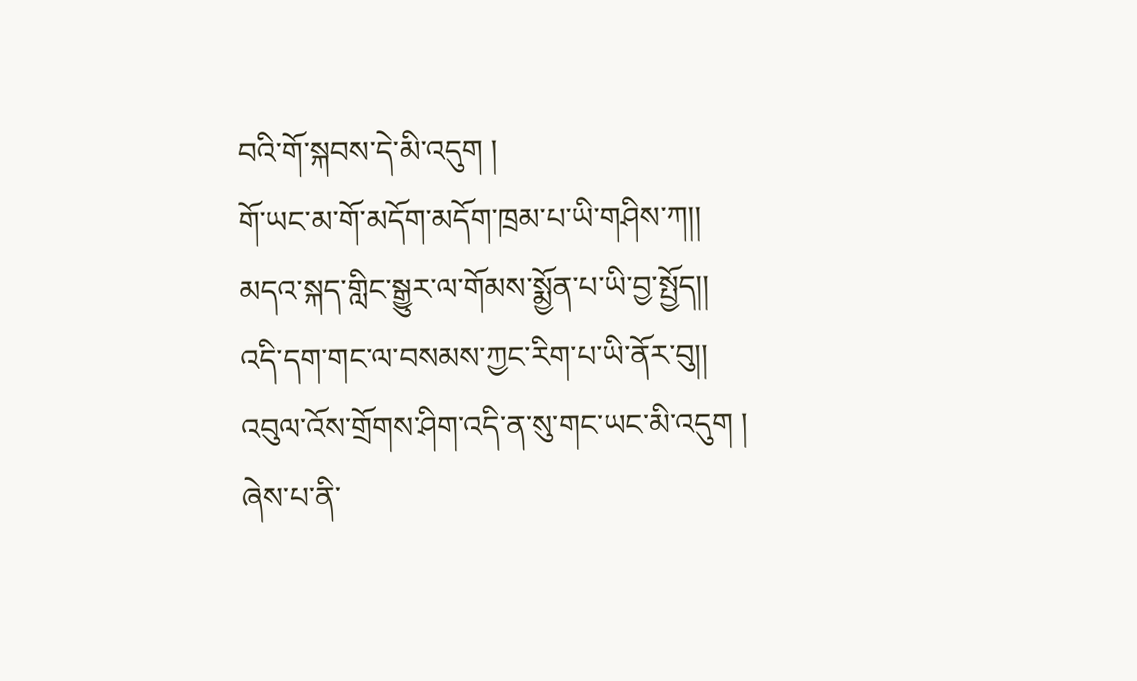བའི་གོ་སྐབས་དེ་མི་འདུག །
གོ་ཡང་མ་གོ་མདོག་མདོག་ཁྲམ་པ་ཡི་གཤིས་ཀ།།
མདའ་སྐད་གླིང་སྒྱུར་ལ་གོམས་སྨྱོན་པ་ཡི་བྱ་སྤྱོད།།
འདི་དག་གང་ལ་བསམས་ཀྱང་རིག་པ་ཡི་ནོར་བུ།།
འབུལ་འོས་གྲོགས་ཤིག་འདི་ན་སུ་གང་ཡང་མི་འདུག །
ཞེས་པ་ནི་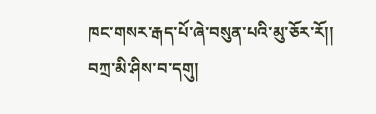ཁང་གསར་རྒད་པོ་ཞེ་བསུན་པའི་མུ་ཅོར་རོ།།
བཀྲ་མི་ཤིས་བ་དགུ།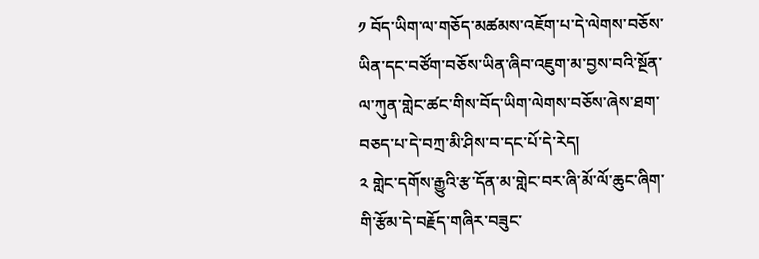༡ བོད་ཡིག་ལ་གཅོད་མཚམས་འཇོག་པ་དེ་ལེགས་བཅོས་ཡིན་དང་བཙོག་བཅོས་ཡིན་ཞིབ་འཇུག་མ་བྱས་བའི་སྔོན་ལ་ཀུན་གླེང་ཚང་གིས་བོད་ཡིག་ལེགས་བཅོས་ཞེས་ཐག་བཅད་པ་དེ་བཀྲ་མི་ཤིས་བ་དང་པོ་དེ་རེད།
༢ གླེང་དགོས་རྒྱུའི་རྩ་དོན་མ་གླེང་བར་ཞི་མོ་ལོ་ཆུང་ཞིག་གི་རྩོམ་དེ་བརྗོད་གཞིར་བཟུང་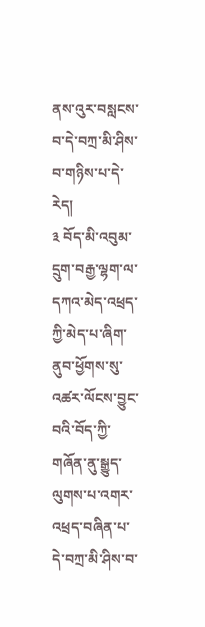ནས་འུར་བསླངས་བ་དེ་བཀྲ་མི་ཤིས་བ་གཉིས་པ་དེ་རེད།
༣ བོད་མི་འབུམ་དྲུག་བརྒྱ་ལྷག་ལ་དཀའ་མེད་འཕྲད་ཀྱི་མེད་པ་ཞིག་ནུབ་ཕྱོགས་སུ་འཚར་ལོངས་བྱུང་བའི་བོད་ཀྱི་གཞོན་ནུ་སྒྱུད་ལུགས་པ་འགར་འཕྲད་བཞིན་པ་དེ་བཀྲ་མི་ཤིས་བ་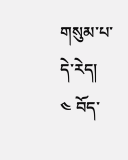གསུམ་པ་དེ་རེད།
༤ བོད་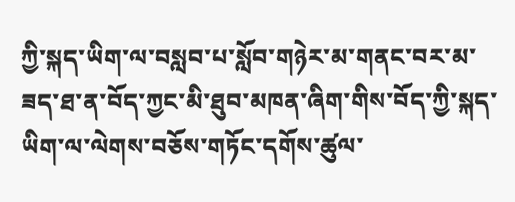ཀྱི་སྐད་ཡིག་ལ་བསླབ་པ་སློབ་གཉེར་མ་གནང་བར་མ་ཟད་ཐ་ན་བོད་ཀྱང་མི་ཐུབ་མཁན་ཞིག་གིས་བོད་ཀྱི་སྐད་ཡིག་ལ་ལེགས་བཅོས་གཏོང་དགོས་ཚུལ་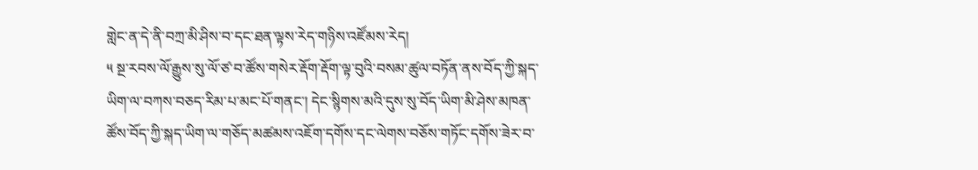གླེང་ན་དེ་ནི་བཀྲ་མི་ཤིས་བ་དང་ཐན་ལྟས་རེད་གཉིས་འཛོམས་རེད།
༥ སྔ་རབས་ལོ་རྒྱུས་སུ་ལོ་ཙ་བ་ཚོས་གསེར་རྡོག་རྡོག་ལྟ་བུའི་བསམ་ཚུལ་བཏོན་ནས་བོད་ཀྱི་སྐད་ཡིག་ལ་བཀས་བཅད་རིམ་པ་མང་པོ་གནང་། དེང་སྙིགས་མའི་དུས་སུ་བོད་ཡིག་མི་ཤེས་མཁན་ཚོས་བོད་ཀྱི་སྐད་ཡིག་ལ་གཅོད་མཚམས་འཇོག་དགོས་དང་ལེགས་བཅོས་གཏོང་དགོས་ཟེར་བ་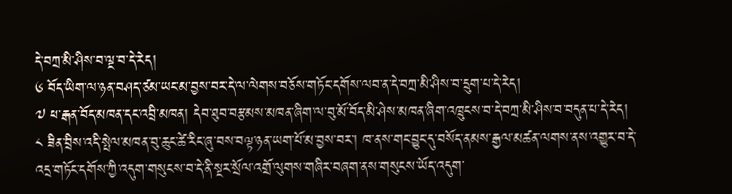དེ་བཀྲ་མི་ཤིས་བ་ལྔ་བ་དེ་རེད།
༦ བོད་ཡིག་ལ་ཉན་བཤད་ཙམ་ཡང་མ་བྱས་བར་དེ་ལ་ལེགས་བཅོས་གཏོང་དགོས་ལབ་ན་དེ་བཀྲ་མི་ཤིས་བ་དྲུག་པ་དེ་རེད།
༧ ཕ་རྒན་བོད་མཁན་དང་འབྲི་མཁན། དེབ་ཐུབ་བརྩམས་མཁན་ཞིག་ལ་བུ་མོ་བོད་མི་ཤེས་མཁན་ཞིག་འཁྲུངས་བ་དེ་བཀྲ་མི་ཤིས་བ་བདུན་པ་དེ་རེད།
༨ ཟིན་བྲིས་འདི་སྤེལ་མཁན་བུ་ཆུང་ཚེ་རིང་ཞུ་བས་བལྟ་ཉན་ཡག་པོ་མ་བྱས་བར་། ཁ་ནས་གང་བྱུང་དུ་བསོད་ནམས་རྒྱལ་མཚན་ལགས་ནས་འགྱུར་བ་དེ་འདྲ་གཏོང་དགོས་ཀྱི་འདུག་གསུངས་བ་དེ་ནི་སྔར་སྲོལ་འགྲོ་ལུགས་གཞིར་བཞག་ནས་གསུངས་ཡོད་འདུག་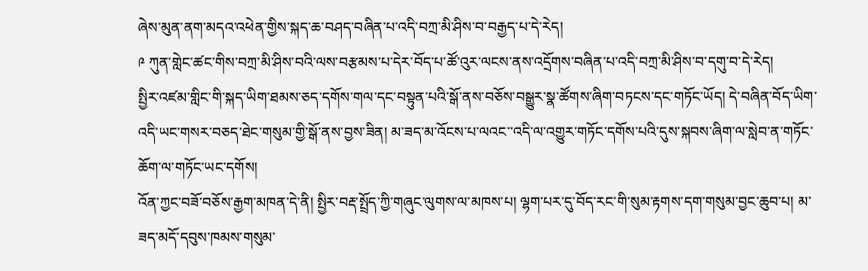ཞེས་མུན་ནག་མདའ་འཕེན་གྱིས་སྐད་ཆ་བཤད་བཞིན་པ་འདི་བཀྲ་མི་ཤིས་བ་བརྒྱད་པ་དེ་རེད།
༩ ཀུན་གླེང་ཚང་གིས་བཀྲ་མི་ཤིས་བའི་ལས་བརྩམས་པ་དེར་བོད་པ་ཚོ་འུར་ལངས་ནས་འདྲོགས་བཞིན་པ་འདི་བཀྲ་མི་ཤིས་བ་དགུ་བ་དེ་རེད།
སྤྱིར་འཛམ་གླིང་གི་སྐད་ཡིག་ཐམས་ཅད་དགོས་གལ་དང་བསྟུན་པའི་སྒོ་ནས་བཅོས་བསྒྱུར་སྣ་ཚོགས་ཞིག་བཏངས་དང་གཏོང་ཡོད། དེ་བཞིན་བོད་ཡིག་འདི་ཡང་གསར་བཅད་ཐེང་གསུམ་གྱི་སྒོ་ནས་བྱས་ཟིན། མ་ཟད་མ་འོངས་པ་ལའང་་འདི་ལ་འགྱུར་གཏོང་དགོས་པའི་དུས་སྐབས་ཞིག་ལ་སླེབ་ན་གཏོང་ཆོག་ལ་གཏོང་ཡང་དགོས།
འོན་ཀྱང་བཟོ་བཅོས་རྒྱག་མཁན་དེ་ནི། སྤྱིར་བརྡ་སྤྲོད་ཀྱི་གཞུང་ལུགས་ལ་མཁས་པ། ལྷག་པར་དུ་བོད་རང་གི་སུམ་རྟགས་དག་གསུམ་བྱང་ཆུབ་པ། མ་ཟད་མདོ་དབུས་ཁམས་གསུམ་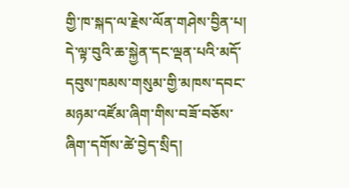གྱི་ཁ་སྐད་ལ་རྗེས་ལོན་གཤེས་བྱིན་པ། དེ་ལྟ་བུའི་ཆ་སྐྱེན་དང་ལྡན་པའི་མདོ་དབུས་ཁམས་གསུམ་གྱི་མཁས་དབང་མཉམ་འཛོམ་ཞིག་གིས་བཟོ་བཅོས་ཞིག་དགོས་ཚེ་བྱེད་སྲིད།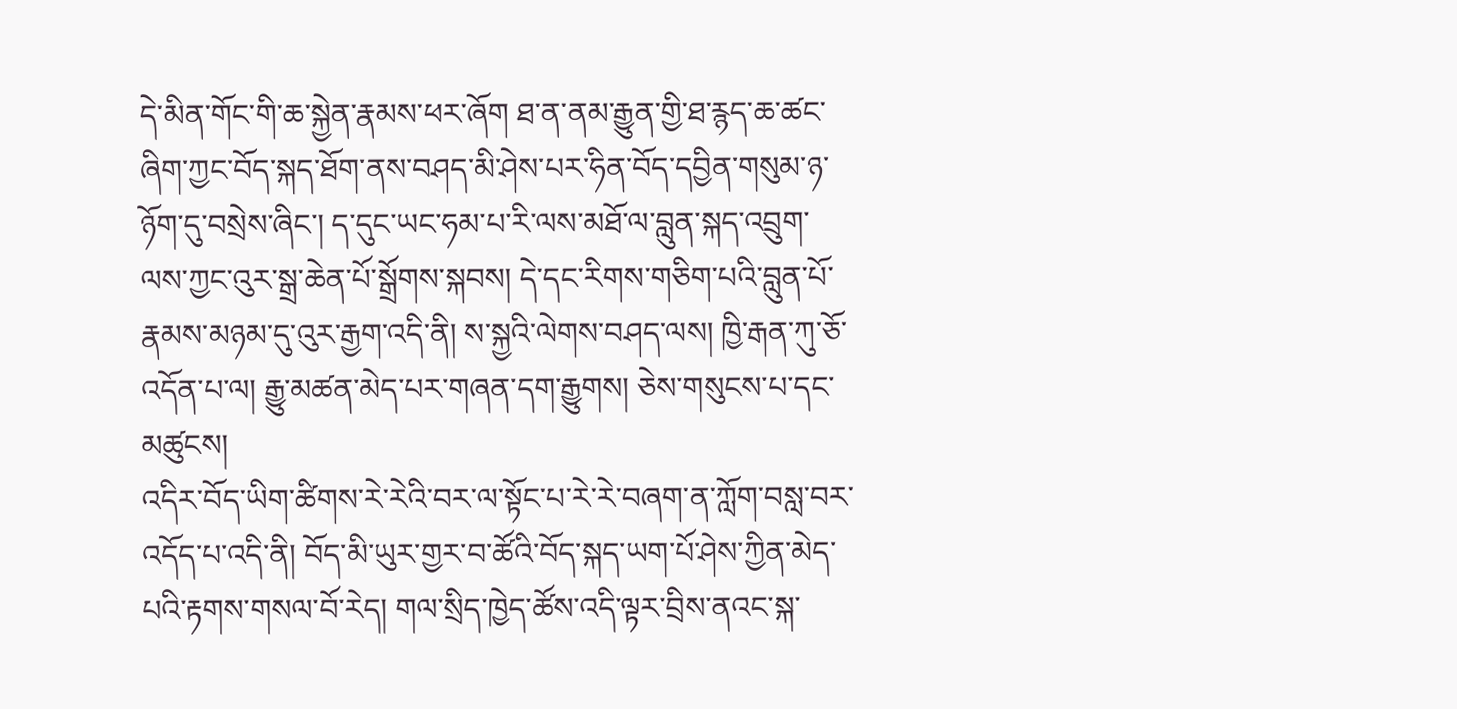དེ་མིན་གོང་གི་ཆ་སྐྱེན་རྣམས་ཕར་ཞོག ཐ་ན་ནམ་རྒྱུན་གྱི་ཐ་རྙད་ཆ་ཚང་ཞིག་ཀྱང་བོད་སྐད་ཐོག་ནས་བཤད་མི་ཤེས་པར་ཧིན་བོད་དབྱིན་གསུམ་ཉ་ཉོག་དུ་བསྲེས་ཞིང་། ད་དུང་ཡང་ཧམ་པ་རི་ལས་མཐོ་ལ་བླུན་སྐད་འབྲུག་ལས་ཀྱང་འུར་སྒྲ་ཆེན་པོ་སྒྲོགས་སྐབས། དེ་དང་རིགས་གཅིག་པའི་བླུན་པོ་རྣམས་མཉམ་དུ་འུར་རྒྱག་འདི་ནི། ས་སྐྱའི་ལེགས་བཤད་ལས། ཁྱི་རྒན་ཀུ་ཅོ་འདོན་པ་ལ། རྒྱུ་མཚན་མེད་པར་གཞན་དག་རྒྱུགས། ཅེས་གསུངས་པ་དང་མཚུངས།
འདིར་བོད་ཡིག་ཚིགས་རེ་རེའི་བར་ལ་སྟོང་པ་རེ་རེ་བཞག་ན་ཀློག་བསླ་བར་འདོད་པ་འདི་ནི། བོད་མི་ཡུར་གྱར་བ་ཚོའི་བོད་སྐད་ཡག་པོ་ཤེས་ཀྱིན་མེད་པའི་རྟགས་གསལ་བོ་རེད། གལ་སྲིད་ཁྱེད་ཚོས་འདི་ལྟར་བྲིས་ནའང་སྐ་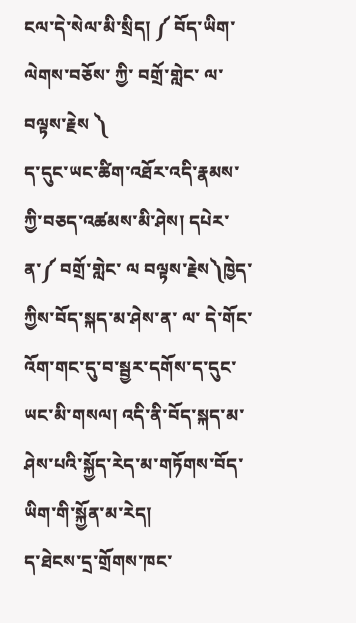ངལ་དེ་སེལ་མི་སྲིད། ༼ བོད་ཡིག་ ལེགས་བཅོས་ ཀྱི་ བགྲོ་གླེང་ ལ་ བལྟས་རྗེས ༽
ད་དུང་ཡང་ཚིག་འཐོར་འདི་རྣམས་ཀྱི་བཅད་འཚམས་མི་ཤེས། དཔེར་ན་༼ བགྲོ་གླེང་ ལ བལྟས་རྗེས༽ཁྱེད་ཀྱིས་བོད་སྐད་མ་ཤེས་ན་ ལ་ དེ་གོང་འོག་གང་དུ་བ་སྦྱར་དགོས་ད་དུང་ཡང་མི་གསལ། འདི་ནི་བོད་སྐད་མ་ཤེས་པའི་སྐྱོད་རེད་མ་གཏོགས་བོད་ཡིག་གི་སྐྱོན་མ་རེད།
ད་ཐེངས་དྲ་གྲོགས་ཁང་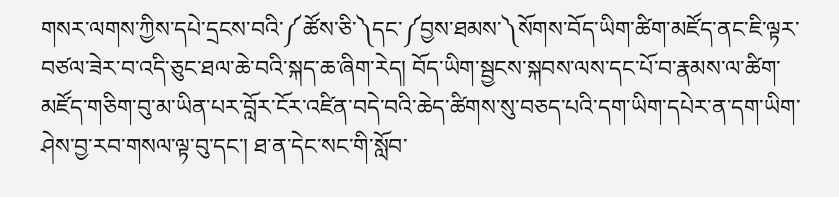གསར་ལགས་ཀྱིས་དཔེ་དྲངས་བའི་༼ཚོས་ཅི་༽དང་༼བྱས་ཐམས་༽སོགས་བོད་ཡིག་ཚིག་མཛོད་ནང་ཇི་ལྟར་བཙལ་ཟེར་བ་འདི་ཅུང་ཐལ་ཆེ་བའི་སྐད་ཆ་ཞིག་རེད། བོད་ཡིག་སྦྱངས་སྐབས་ལས་དང་པོ་བ་རྣམས་ལ་ཚིག་མཛོད་གཅིག་བུ་མ་ཡིན་པར་བློར་ངོར་འཛིན་བདེ་བའི་ཆེད་ཚིགས་སུ་བཅད་པའི་དག་ཡིག་དཔེར་ན་དག་ཡིག་ཤེས་བྱ་རབ་གསལ་ལྟ་བུ་དང་། ཐ་ན་དེང་སང་གི་སློབ་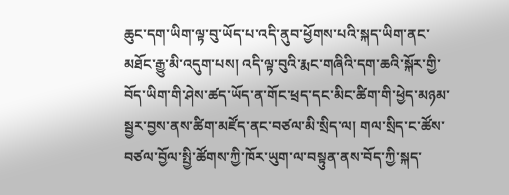ཆུང་དག་ཡིག་ལྟ་བུ་ཡོད་པ་འདི་ནུབ་ཕྱོགས་པའི་སྐད་ཡིག་ནང་མཐོང་རྒྱུ་མི་འདུག་པས། འདི་ལྟ་བུའི་རྨང་གཞིའི་དག་ཆའི་སྐོར་གྱི་བོད་ཡིག་གི་ཤེས་ཚད་ཡོད་ན་གོང་ཕྲད་དང་མིང་ཚིག་གི་ཕྱེད་མཉམ་སྦྱར་བྱས་ནས་ཚིག་མཛོད་ནང་བཙལ་མི་སྲིད་ལ། གལ་སྲིད་ང་ཚོས་བཙལ་བྱོལ་སྤྱི་ཚོགས་ཀྱི་ཁོར་ཡུག་ལ་བསྟུན་ནས་བོད་ཀྱི་སྐད་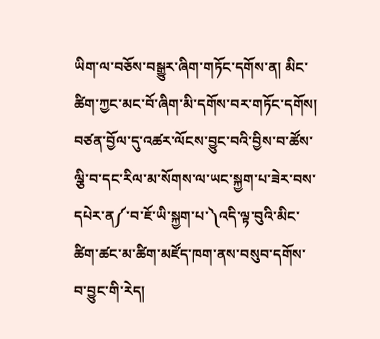ཡིག་ལ་བཅོས་བསྒྱུར་ཞིག་གཏོང་དགོས་ན། མིང་ཚིག་ཀྱང་མང་བོ་ཞིག་མི་དགོས་བར་གཏོང་དགོས། བཙན་བྱོལ་དུ་འཚར་ལོངས་བྱུང་བའི་བྱིས་བ་ཚོས་ལྕི་བ་དང་རིལ་མ་སོགས་ལ་ཡང་སྐྱག་པ་ཟེར་བས་དཔེར་ན༼་བ་ཇོ་ཡི་སྐྱག་པ་༽འདི་ལྟ་བུའི་མིང་ཚིག་ཚང་མ་ཚིག་མཛོད་ཁག་ནས་བསུབ་དགོས་བ་བྱུང་གི་རེད།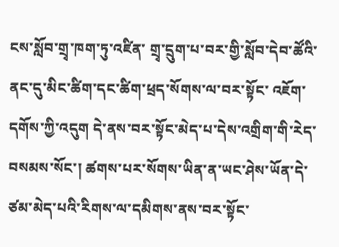ངས་སློབ་གྲྭ་ཁག་ཏུ་འཛིན་ གྲྭ་དྲུག་པ་བར་གྱི་སློབ་དེབ་ཚོའི་ནང་དུ་མིང་ཚིག་དང་ཚིག་ཕྲད་སོགས་ལ་བར་སྟོང་ འཇོག་དགོས་ཀྱི་འདུག དེ་ནས་བར་སྟོང་མེད་པ་དེས་འགྲིག་གི་རེད་བསམས་སོང་། ཚགས་པར་སོགས་ཡིན་ན་ཡང་ཤེས་ཡོན་དེ་ཙམ་མེད་པའི་རིགས་ལ་དམིགས་ནས་བར་སྟོང་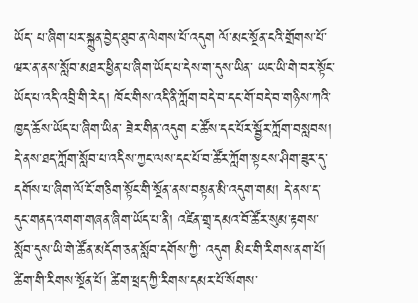ཡོད་ པ་ཞིག་པར་སྐྲུན་བྱེད་ཐུབ་ན་ལེགས་པོ་འདུག ལོ་མང་སྔོན་ངའི་གྲོགས་པོ་ཝར་ན་ནས་སློབ་མཐར་ཕྱིན་པ་ཞིག་ཡོད་པ་དེས་ག་དུས་ཡིན་ ཡང་ཡི་གེ་བར་སྟོང་ཡོད་པ་འདི་འབྲི་གི་རེད། ཁོང་གིས་འདི་ནི་ཀློག་བདེ་བ་དང་གོ་བདེ་བ་གཉིས་ཀའི་ཁྱད་ཆོས་ཡོད་པ་ཞིག་ཡིན་ ཟེར་གིན་འདུག ང་ཚོས་དང་པོར་སྦྱོར་ཀློག་བསླབས། དེ་ནས་ཐད་ཀློག་སློབ་པ་འདིས་ཀྱང་ལས་དང་པོ་བ་ཚོར་ཀློག་སྟངས་ཤིག་ཟུར་དུ་དགོས་པ་ཞིག་ལོ་ངོ་གཅིག་སྟོང་གི་སྔོན་ནས་བསྟན་མི་འདུག་གམ། དེ་ནས་ད་དུང་གནད་འགག་གཞན་ཞིག་ཡོད་པ་ནི། འཛིན་གྲྭ་དམའ་བོ་ཚོར་སུམ་རྟགས་སློབ་དུས་ཡི་གེ་ཚོན་མདོག་ཅན་སློབ་དགོས་ཀྱི་ འདུག མིང་གི་རིགས་ནག་པོ། ཚིག་གི་རིགས་སྔོན་པོ། ཚིག་ཕྲད་ཀྱི་རིགས་དམར་པོ་སོགས་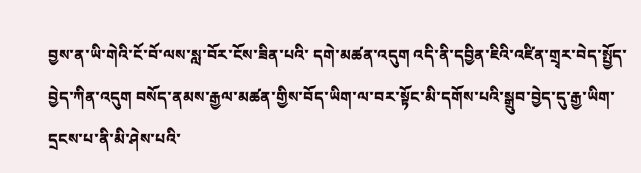བྱས་ན་ཡི་གེའི་ངོ་བོ་ལས་སླ་བོར་ངོས་ཟིན་པའི་ དགེ་མཚན་འདུག འདི་ནི་དབྱིན་ཇིའི་འཛིན་གྲྭར་བེད་སྤྱོད་བྱེད་ཀིན་འདུག བསོད་ནམས་རྒྱལ་མཚན་གྱིས་བོད་ཡིག་ལ་བར་སྟོང་མི་དགོས་པའི་སྒྲུབ་བྱེད་དུ་རྒྱ་ཡིག་དྲངས་པ་ནི་མི་ཤེས་པའི་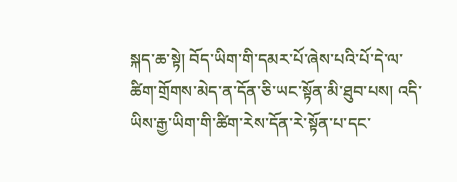སྐད་ཆ་སྟེ། བོད་ཡིག་གི་དམར་པོ་ཞེས་པའི་པོ་དེ་ལ་ཚིག་གྲོགས་མེད་ན་དོན་ཅི་ཡང་སྟོན་མི་ཐུབ་པས། འདི་ཡིས་རྒྱ་ཡིག་གི་ཚིག་རེས་དོན་རེ་སྟོན་པ་དང་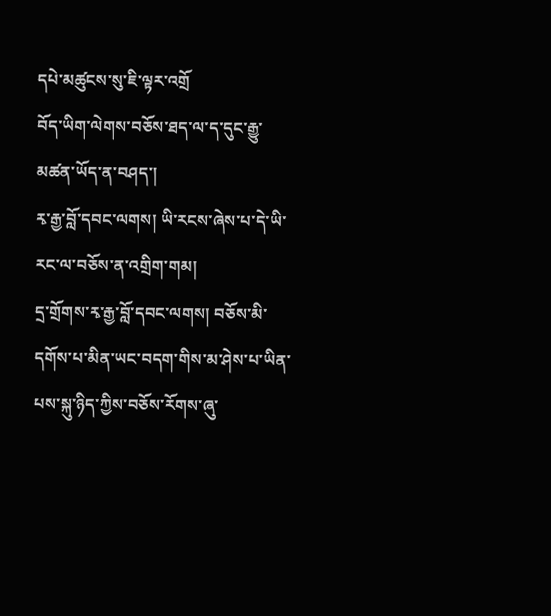དཔེ་མཚུངས་སུ་ཇི་ལྟར་འགྲོ
བོད་ཡིག་ལེགས་བཅོས་ཐད་ལ་ད་དུང་རྒྱུ་མཚན་ཡོད་ན་བཤད་།
རྭ་རྒྱ་བློ་དབང་ལགས། ཡི་རངས་ཞེས་པ་དེ་ཡི་རང་ལ་བཅོས་ན་འགྲིག་གམ།
དྲ་གྲོགས་རྭ་རྒྱ་བློ་དབང་ལགས། བཅོས་མི་དགོས་པ་མིན་ཡང་བདག་གིས་མ་ཤེས་པ་ཡིན་པས་སྐུ་ཉིད་ཀྱིས་བཅོས་རོགས་ཞུ་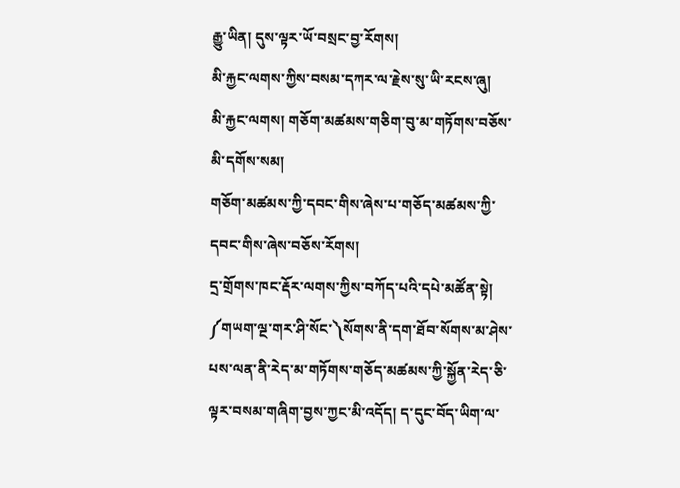རྒྱུ་ཡིན། དུས་ལྟར་ཡོ་བསྲང་བྱ་རོགས།
མི་རྐྱང་ལགས་ཀྱིས་བསམ་དཀར་ལ་རྗེས་སུ་ཡི་རངས་ཞུ།
མི་རྐྱང་ལགས། གཅོག་མཚམས་གཅིག་བུ་མ་གཏོགས་བཅོས་མི་དགོས་སམ།
གཅོག་མཚམས་ཀྱི་དབང་གིས་ཞེས་པ་གཅོད་མཚམས་ཀྱི་དབང་གིས་ཞེས་བཅོས་རོགས།
དྲ་གྲོགས་ཁང་རྡོར་ལགས་ཀྱིས་བཀོད་པའི་དཔེ་མཚོན་སྟེ། ༼གཡག་ལྔ་གར་ཤི་སོང་༽སོགས་ནི་དག་ཐོབ་སོགས་མ་ཤེས་པས་ལན་ནི་རེད་མ་གཏོགས་གཅོད་མཚམས་ཀྱི་སྐྱོན་རེད་ཅི་ལྟར་བསམ་གཞིག་བྱས་ཀྱང་མི་འདོད། ད་དུང་བོད་ཡིག་ལ་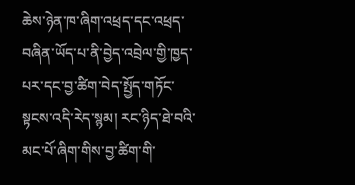ཆེས་ཉེན་ཁ་ཞིག་འཕྲད་དང་འཕྲད་བཞིན་ཡོད་པ་ནི་བྱེད་འབྲེལ་གྱི་ཁྱད་པར་དང་བྱ་ཚིག་བེད་སྤྱོད་གཏོང་སྟངས་འདི་རེད་སྙམ། རང་ཉིད་ཐེ་བའི་མང་པོ་ཞིག་གིས་བྱ་ཚིག་གི་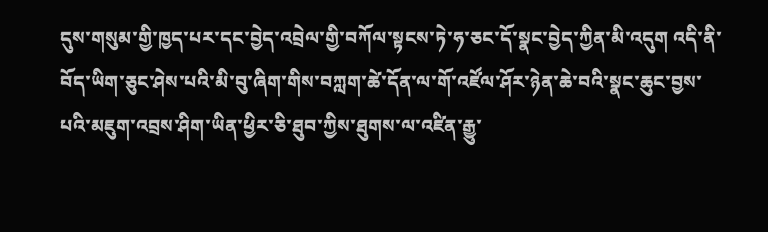དུས་གསུམ་གྱི་ཁྱད་པར་དང་བྱེད་འབྲེལ་གྱི་བཀོལ་སྟངས་ཏེ་ཧ་ཅང་དོ་སྣང་བྱེད་ཀྱིན་མི་འདུག འདི་ནི་བོད་ཡིག་ཅུང་ཤེས་པའི་མི་བུ་ཞིག་གིས་བཀླག་ཚེ་དོན་ལ་གོ་འཛོལ་ཤོར་ཉེན་ཆེ་བའི་སྣང་ཆུང་བྱས་པའི་མཇུག་འབྲས་ཤིག་ཡིན་ཕྱིར་ཅི་ཐུབ་ཀྱིས་ཐུགས་ལ་འཛིན་རྒྱུ་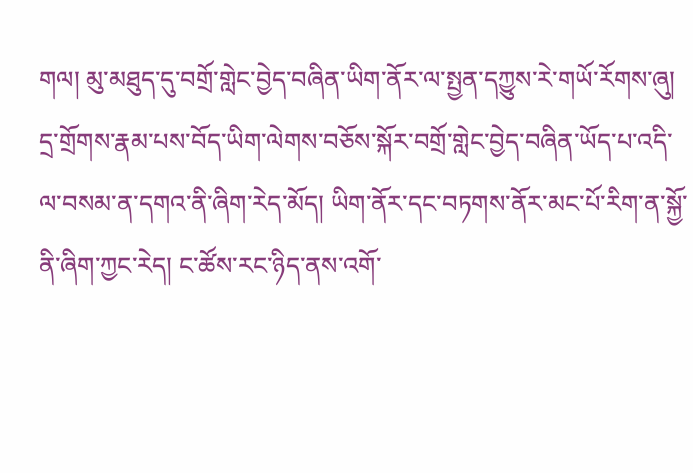གལ། མུ་མཐུད་དུ་བགྲོ་གླེང་བྱེད་བཞིན་ཡིག་ནོར་ལ་སྤྱན་དཀྱུས་རེ་གཡོ་རོགས་ཞུ།
དྲ་གྲོགས་རྣམ་པས་བོད་ཡིག་ལེགས་བཅོས་སྐོར་བགྲོ་གླེང་བྱེད་བཞིན་ཡོད་པ་འདི་ལ་བསམ་ན་དགའ་ནི་ཞིག་རེད་མོད། ཡིག་ནོར་དང་བཏགས་ནོར་མང་པོ་རིག་ན་སྐྱོ་ནི་ཞིག་ཀྱང་རེད། ང་ཚོས་རང་ཉིད་ནས་འགོ་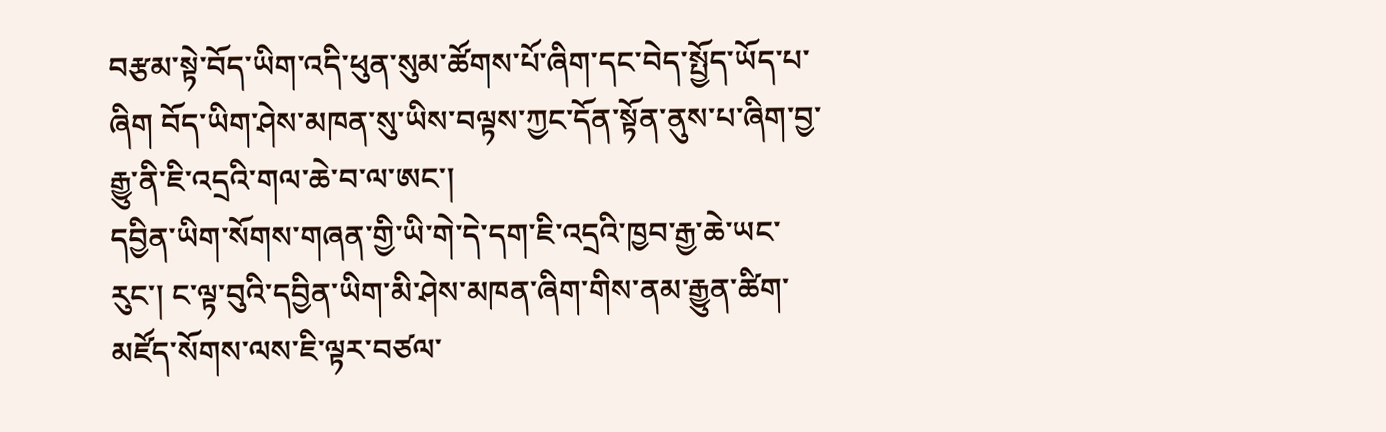བརྩམ་སྟེ་བོད་ཡིག་འདི་ཕུན་སུམ་ཚོགས་པོ་ཞིག་དང་བེད་སྤྱོད་ཡོད་པ་ཞིག བོད་ཡིག་ཤེས་མཁན་སུ་ཡིས་བལྟས་ཀྱང་དོན་སྟོན་ནུས་པ་ཞིག་བྱ་རྒྱུ་ནི་ཇི་འདྲའི་གལ་ཆེ་བ་ལ་ཨང་།
དབྱིན་ཡིག་སོགས་གཞན་གྱི་ཡི་གེ་དེ་དག་ཇི་འདྲའི་ཁྱབ་རྒྱ་ཆེ་ཡང་རུང་། ང་ལྟ་བུའི་དབྱིན་ཡིག་མི་ཤེས་མཁན་ཞིག་གིས་ནམ་རྒྱུན་ཚིག་མཛོད་སོགས་ལས་ཇི་ལྟར་བཙལ་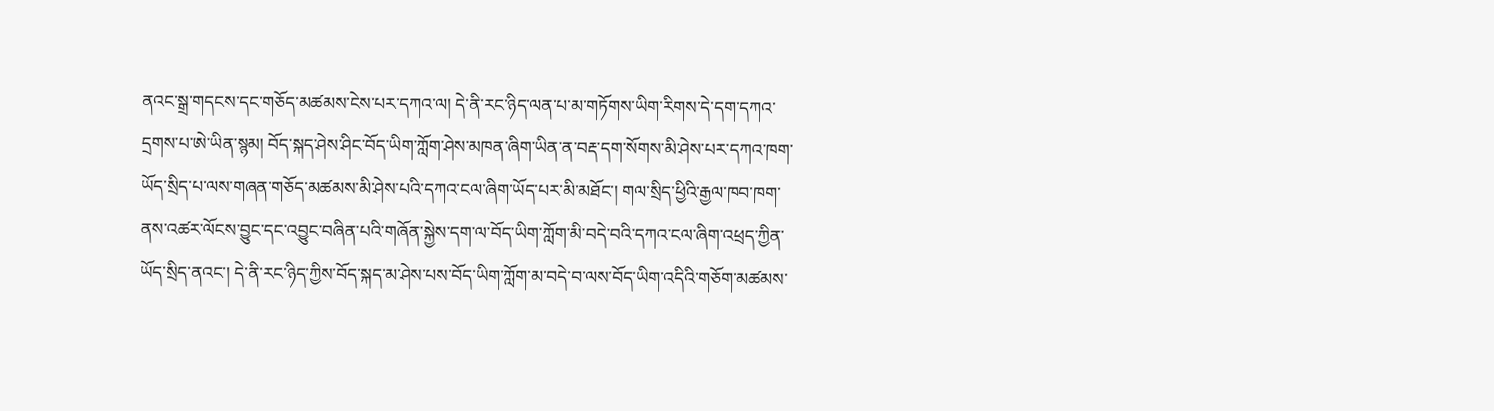ནའང་སྒྲ་གདངས་དང་གཅོད་མཚམས་ངེས་པར་དཀའ་ལ། དེ་ནི་རང་ཉིད་ལན་པ་མ་གཏོགས་ཡིག་རིགས་དེ་དག་དཀའ་དྲགས་པ་ཨེ་ཡིན་སྙམ། བོད་སྐད་ཤེས་ཤིང་བོད་ཡིག་ཀློག་ཤེས་མཁན་ཞིག་ཡིན་ན་བརྡ་དག་སོགས་མི་ཤེས་པར་དཀའ་ཁག་ཡོད་སྲིད་པ་ལས་གཞན་གཅོད་མཚམས་མི་ཤེས་པའི་དཀའ་ངལ་ཞིག་ཡོད་པར་མི་མཐོང་། གལ་སྲིད་ཕྱིའི་རྒྱལ་ཁབ་ཁག་ནས་འཚར་ལོངས་བྱུང་དང་འབྱུང་བཞིན་པའི་གཞོན་སྐྱེས་དག་ལ་བོད་ཡིག་ཀློག་མི་བདེ་བའི་དཀའ་ངལ་ཞིག་འཕྲད་ཀྱིན་ཡོད་སྲིད་ནའང་། དེ་ནི་རང་ཉིད་ཀྱིས་བོད་སྐད་མ་ཤེས་པས་བོད་ཡིག་ཀློག་མ་བདེ་བ་ལས་བོད་ཡིག་འདིའི་གཅོག་མཚམས་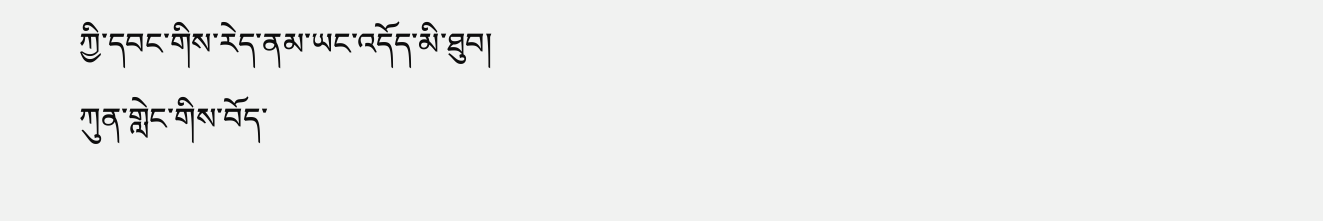ཀྱི་དབང་གིས་རེད་ནམ་ཡང་འདོད་མི་ཐུབ།
ཀུན་གླེང་གིས་བོད་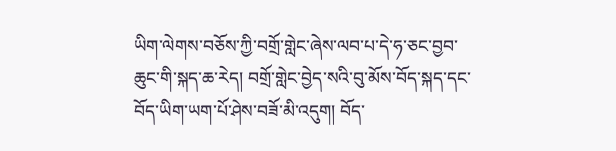ཡིག་ལེགས་བཅོས་ཀྱི་བགྲོ་གླེང་ཞེས་ལབ་པ་དེ་ཧ་ཅང་བྱབ་ཆུང་གི་སྐད་ཆ་རེད། བགྲོ་གླེང་བྱེད་སའི་བུ་མོས་བོད་སྐད་དང་བོད་ཡིག་ཡག་པོ་ཤེས་བཟོ་མི་འདུག། བོད་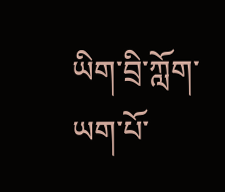ཡིག་བྲི་ཀློག་ཡག་པོ་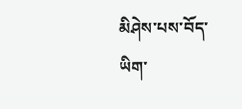མིཤེས་པས་བོད་ཡིག་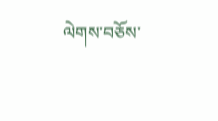ལེགས་བཅོས་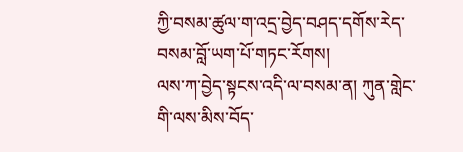ཀྱི་བསམ་ཚུལ་ག་འདྲ་བྱེད་བཤད་དགོས་རེད་ བསམ་བློ་ཡག་པོ་གཏང་རོགས།
ལས་ཀ་བྱེད་སྟངས་འདི་ལ་བསམ་ན། ཀུན་གླེང་གི་ལས་མིས་བོད་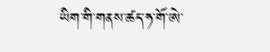ཡིག་གི་གནས་ཚད་ཧ་གོ་ཨེ་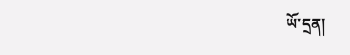ཡོ་དྲན།